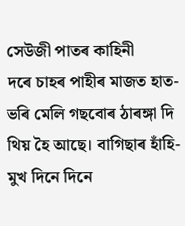সেউজী পাতৰ কাহিনী
দৰে চাহৰ পাহীৰ মাজত হাত-ভৰি মেলি গছবোৰ ঠাৰঙ্গা দি থিয় হৈ আছে। বাগিছাৰ হাঁহি-মুখ দিনে দিনে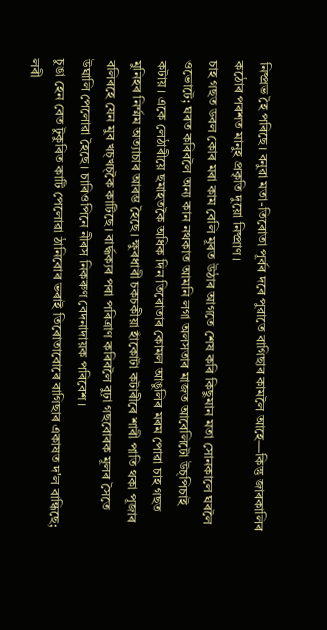নিষ্প্ৰভ হৈ পৰিছে। বনুৱা মতা-তিৰোতা পূৰ্বৰ দৰে পুৱাতে বাগিছাৰ কামলৈ আহে—কিন্তু জাৰকালিৰ কঠোৰ পৰশত মানুহ প্ৰকৃতি দুয়ো নিষ্প্ৰাণ।
চাহ গছত ডবল কোৰ মৰা কাম বেলি মূৰত উঠাৰ আগতে শেষ কৰি কিছুমান মতা সোনকালে ঘৰলৈ ওভোটে; ঘৰত কৰিবলৈ অন্য কান নথকাত আমনি লগা অলসতাৰ মাজত আবেলিটো উচ্পিচাই কটায়। একে লেঠাৰীয়ে ছমাহতকৈ অধিক দিন তিৰোতাৰ কোমল আঙুলিৰ মৰম পোৱা চাহ গছত মুনিহৰ নিৰ্ম্মম অত্যাচাৰ আৰম্ভ হৈছে। ক্ষুৰধাৰী চকচকীয়া হাঁকোটা কটাৰীৰে শাৰী পাতি থকা পূজাৰ বলিৰহে যেন মুব খচ্খচ্কৈ কাটিছে। বাৰ্দ্ধক্যৰ পৰা পৰিত্ৰাণ কৰিবলৈ বুঢ়া গছবোৰক মূলৰ সৈতে উঘালি পেলোৱা হৈছে। চাৰিওপিনে নীৰস নিকৰুণ বেদনাদায়ক পৰিবেশ।
চুঙা হেন বেত টুকুৰিত কাটি পেলোৱা ঠানিবোৰ ভৰাই তিৰোতাবোৰে বাগিছাৰ একাষত দ'ল বান্ধিছে; লৰী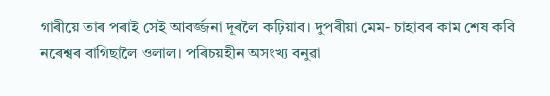গাৰীয়ে তাৰ পৰাই সেই আবৰ্জ্জনা দূৰলৈ কঢ়িয়াব। দুপৰীয়া মেম- চাহাবৰ কাম শেষ কবি নৰেশ্বৰ বাগিছালৈ ওলাল। পৰিচয়হীন অসংখ্য বনুৱা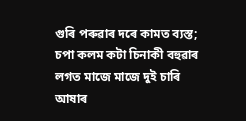গুৰি পৰুৱাৰ দৰে কামত ব্যস্ত; চপা কলম কটা চিনাকী বহুৱাৰ লগত মাজে মাজে দুই চাৰি আষাৰ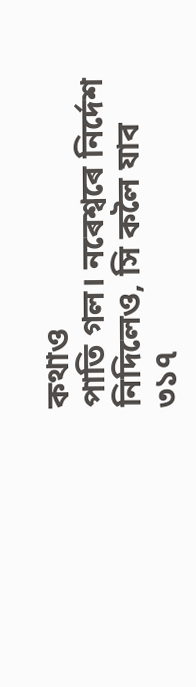কথাও
পাতি গল। নৰেশ্বৰে নিৰ্দেশ নিদিলেও, সি কলৈ যাব
৩১৭